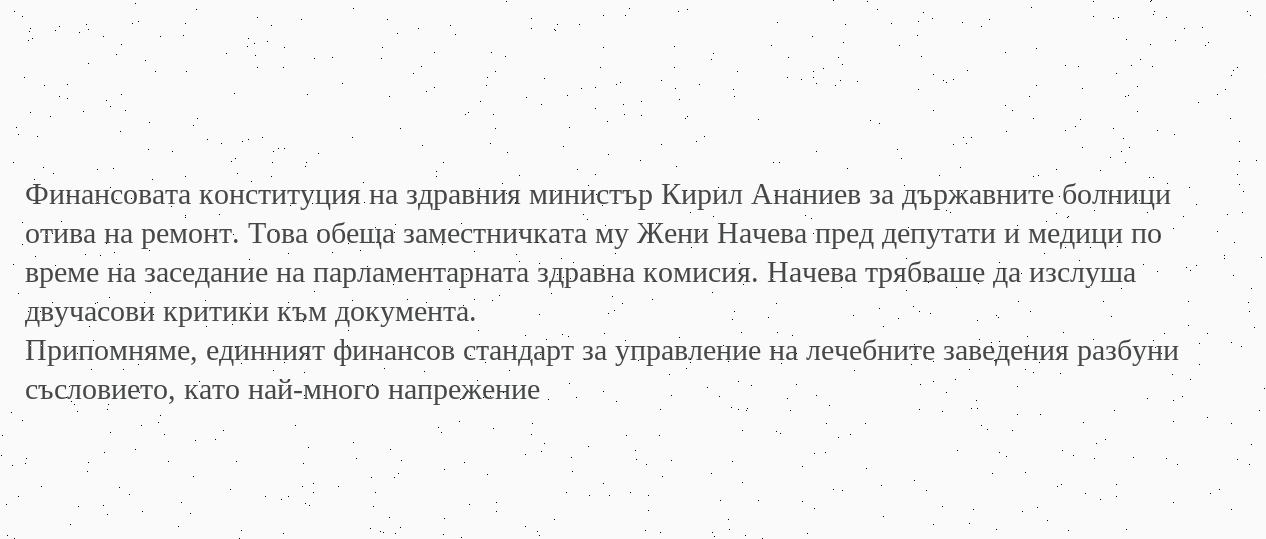Финансовата конституция на здравния министър Кирил Ананиев за държавните болници отива на ремонт. Това обеща заместничката му Жени Начева пред депутати и медици по време на заседание на парламентарната здравна комисия. Начева трябваше да изслуша двучасови критики към документа.
Припомняме, единният финансов стандарт за управление на лечебните заведения разбуни съсловието, като най-много напрежение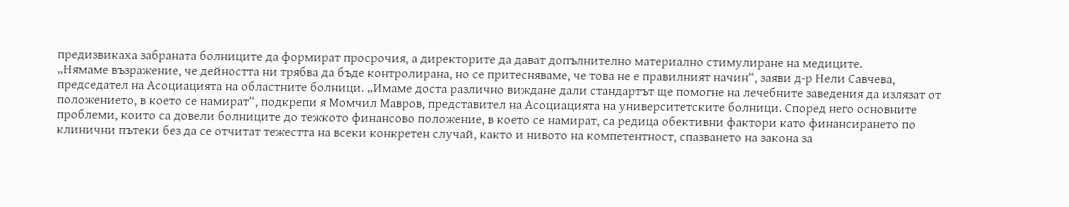предизвикаха забраната болниците да формират просрочия, а директорите да дават допълнително материално стимулиране на медиците.
„Нямаме възражение, че дейността ни трябва да бъде контролирана, но се притесняваме, че това не е правилният начин“, заяви д-р Нели Савчева, председател на Асоциацията на областните болници. „Имаме доста различно виждане дали стандартът ще помогне на лечебните заведения да излязат от положението, в което се намират“, подкрепи я Момчил Мавров, представител на Асоциацията на университетските болници. Според него основните проблеми, които са довели болниците до тежкото финансово положение, в което се намират, са редица обективни фактори като финансирането по клинични пътеки без да се отчитат тежестта на всеки конкретен случай, както и нивото на компетентност, спазването на закона за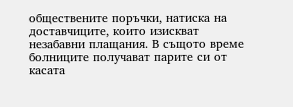обществeните поръчки, натиска на доставчиците, които изискват незабавни плащания. В същото време болниците получават парите си от касата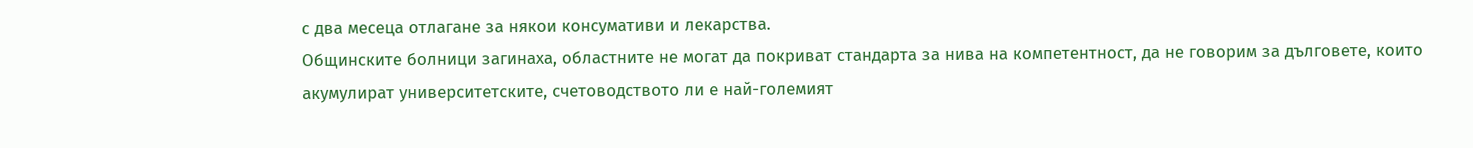с два месеца отлагане за някои консумативи и лекарства.
Общинските болници загинаха, областните не могат да покриват стандарта за нива на компетентност, да не говорим за дълговете, които акумулират университетските, счетоводството ли е най-големият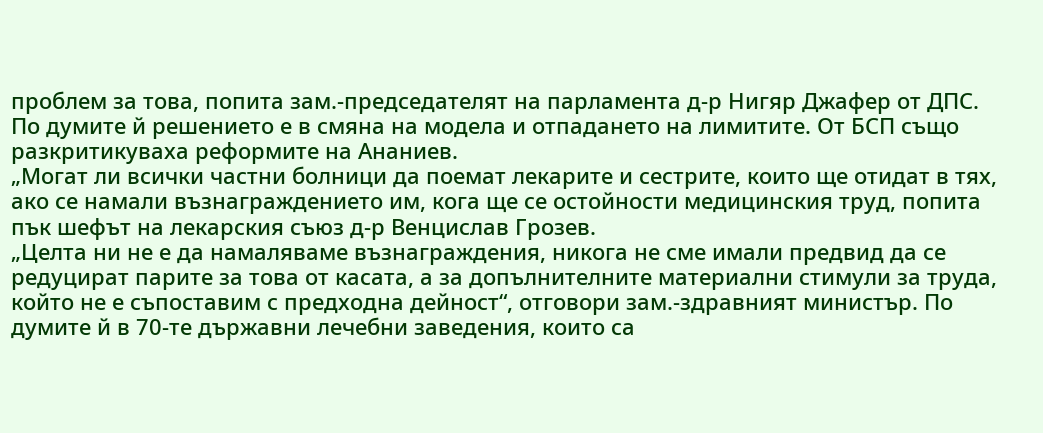проблем за това, попита зам.-председателят на парламента д-р Нигяр Джафер от ДПС. По думите й решението е в смяна на модела и отпадането на лимитите. От БСП също разкритикуваха реформите на Ананиев.
„Могат ли всички частни болници да поемат лекарите и сестрите, които ще отидат в тях, ако се намали възнаграждението им, кога ще се остойности медицинския труд, попита пък шефът на лекарския съюз д-р Венцислав Грозев.
„Целта ни не е да намаляваме възнаграждения, никога не сме имали предвид да се редуцират парите за това от касата, а за допълнителните материални стимули за труда, който не е съпоставим с предходна дейност“, отговори зам.-здравният министър. По думите й в 70-те държавни лечебни заведения, които са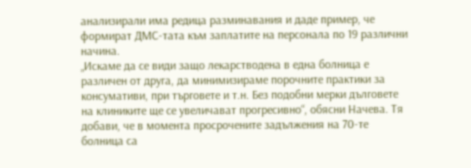анализирали има редица разминавания и даде пример, че формират ДМС-тата към заплатите на персонала по 19 различни начина.
„Искаме да се види защо лекарстводена в една болница е различен от друга, да минимизираме порочните практики за консумативи, при търговете и т.н. Без подобни мерки дълговете на клиниките ще се увеличават прогресивно“, обясни Начева. Тя добави, че в момента просрочените задължения на 70-те болница са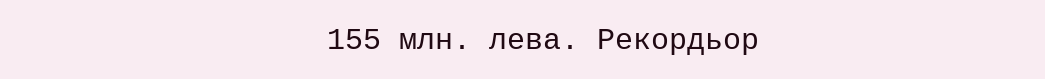155 млн. лева. Рекордьор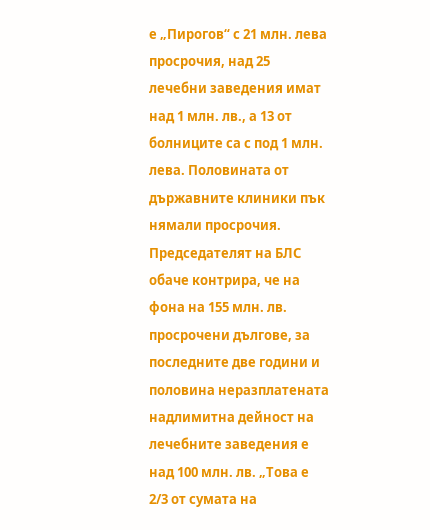е „Пирогов“ с 21 млн. лева просрочия, над 25 лечебни заведения имат над 1 млн. лв., а 13 от болниците са с под 1 млн. лева. Половината от държавните клиники пък нямали просрочия.
Председателят на БЛС обаче контрира, че на фона на 155 млн. лв. просрочени дългове, за последните две години и половина неразплатената надлимитна дейност на лечебните заведения е над 100 млн. лв. „Това е 2/3 от сумата на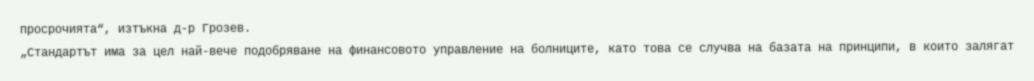просрочията“, изтъкна д-р Грозев.
„Стандартът има за цел най-вече подобряване на финансовото управление на болниците, като това се случва на базата на принципи, в които залягат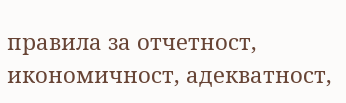правила за отчетност, икономичност, адекватност,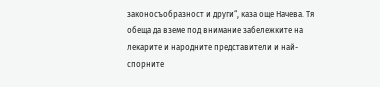законосъобразност и други“, каза още Начева. Тя обеща да вземе под внимание забележките на лекарите и народните представители и най-спорните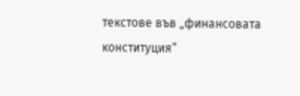текстове във „финансовата конституция“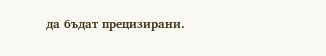да бъдат прецизирани.